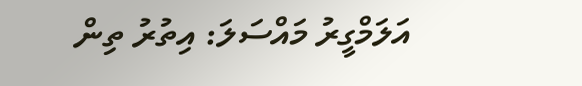އަލަމްގީރު މައްސަލަ: އިތުރު ތިން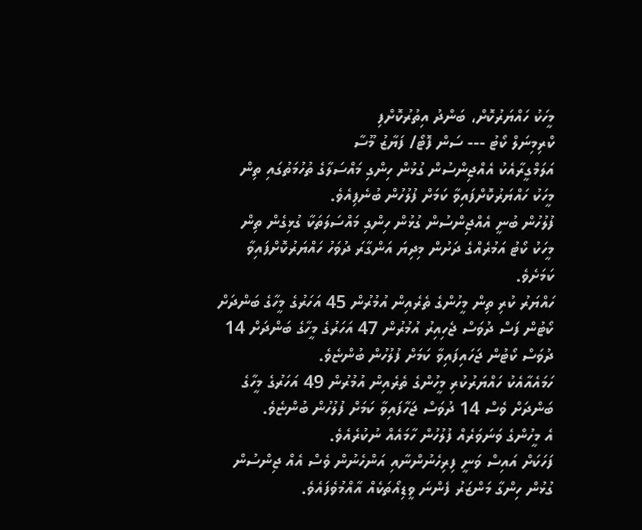މީހަކު ހައްޔަރުކޮށް، ބަންދު އިތުރުކޮށްފި
ކްރިމިނަލް ކޯޓު --- ސަން ފޮޓޯ/ ފަޔާޒު މޫސާ
އަލަމްގީރާއެކު އެއްޖިންސުން ގުޅުން ހިންގި މައްސަލާގެ ތުހުމަތުގައި ތިން މީހަކު ހައްޔަރުކޮށްފައިވާ ކަމަށް ފުލުހުން ބުނެފިއެވެ.
ފުލުހުން ބުނީ އެއްޖިންސުން ގުޅުން ހިންގި މައްސަލަތަކާ ގުޅިގެން ތިން މީހަކު ކޯޓު އަމުރެއްގެ ދަށުން މިދިޔަ އަންގާރަ ދުވަހު ހައްޔަރުކޮށްފައިވާ ކަމަށެވެ.
ހައްޔަރު ކުރި ތިން މީހުންގެ ތެރެއިން އުމުރުން 45 އަހަރުގެ މީހާގެ ބަންދަށް ކޯޓުން ފަސް ދުވަސް ޖެހިއިރު އުމުރުން 47 އަހަރުގެ މީހާގެ ބަންދަށް 14 ދުވަސް ކޯޓުން ޖަހައިފައިވާ ކަމަށް ފުލުހުން ބުންޏެވެ.
ހަމައެއާއެކު ހައްޔަރުކުރި މީހުންގެ ތެރެއިން އުމުރުން 49 އަހަރުގެ މީހާގެ ބަންދަށް ވެސް 14 ދުވަސް ޖަހާފައިވާ ކަމަށް ފުލުހުން ބުންޏެވެ.
އެ މީހުންގެ ވަނަވަރެއް ފުލުހުން ހާމައެއް ނުކުރެއެވެ.
ފަހަކަށް އައިސް ވަނީ ފިރިހެނުންނާއި އަންހެނުން ވެސް އެއް ޖިންސުން ގުޅުން ހިންގާ މަންޒަރު ފެންނަ ވީޑިއޯތަކެއް އާއްމުވެފައެވެ.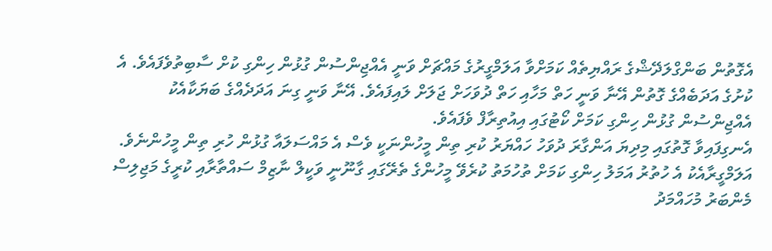އެގޮތުން ބަންގްލަދޭޝްގެ ރައްޔިތެއް ކަމަށްވާ އަލަމްގީރުގެ މައްޗަށް ވަނީ އެއްޖިންސުން ގުޅުން ހިންގި ކުށް ސާބިތުވެފައެވެ. އެ ކުށުގެ އަދަބެއްގެ ގޮތުން އޭނާ ވަނީ ހަތް މަހާއި ހަތް ދުވަހަށް ޖަލަށް ލައިފައެވެ. އޭނާ ވަނީ ގިނަ އަދަދެއްގެ ބަޔަކާއެކު އެއްޖިންސުން ގުޅުން ހިންގި ކަމަށް ކޯޓުގައި އިއުތިރާފް ވެފައެވެ.
އެނގިފައިވާ ގޮތުގައި މިދިޔަ އަންގާރަ ދުވަހު ހައްޔަރު ކުރި ތިން މީހުންނަކީ ވެސް އެ މައްސަލައާ ގުޅުން ހުރި ތިން މީހުންނެވެ.
އަލަމްގީރާއެކު އެ ހުތުރު އަމަލު ހިންގި ކަމަށް ތުހުމަތު ކުރެވޭ މީހުންގެ ތެރޭގައި ގާނޫނީ ވަކީލް ނާޒިމް ސައްތާރާއި ކުރީގެ މަޖިލިސް މެންބަރު މުހައްމަދު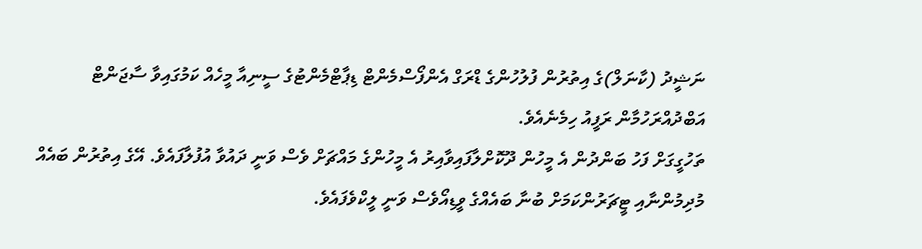ނަޝީދު (ކާނަލް)ގެ އިތުރުން ފުލުހުންގެ ޑްރަގް އެންފޯސްމެންޓް ޑިޕާޓްމެންޓުގެ ސީނިއާ މީހެއް ކަމުގައިވާ ސާޖަންޓް އަބްދުއްރަހުމާން ރަފީއު ހިމެނެއެވެ.
ތަހުގީގަށް ފަހު ބަންދުން އެ މީހުން ދޫކޮށްލާފައިވާއިރު އެ މީހުންގެ މައްޗަށް ވެސް ވަނީ ދައުވާ އުފުލާފައެވެ. އޭގެ އިތުރުން ބައެއް މުދިމުންނާއި ޓީޗަރުންކަމަށް ބުނާ ބައެއްގެ ވީޑިއޯވެސް ވަނީ ލީކްވެފައެވެ.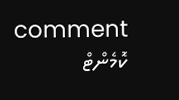comment ކޮމެންޓް